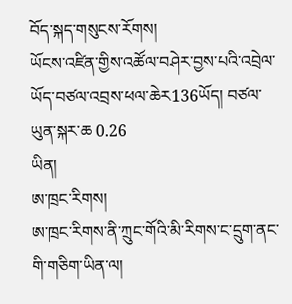བོད་སྐད་གསུངས་རོགས།
ཡོངས་འཛིན་གྱིས་འཚོལ་བཤེར་བྱས་པའི་འབྲེལ་ཡོད་བཙལ་འབྲས་ཕལ་ཆེར136ཡོད། བཙལ་ཡུན་སྐར་ཆ 0.26
ཡིན།
ཨ་ཁྲང་རིགས།
ཨ་ཁྲང་རིགས་ནི་ཀྲུང་གོའི་མི་རིགས་ང་དྲུག་ནང་གི་གཅིག་ཡིན་ལ།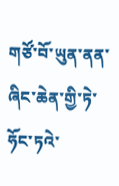གཙོ་བོ་ཡུན་ནན་ཞིང་ཆེན་གྱི་ཏེ་ཧོང་ཏའེ་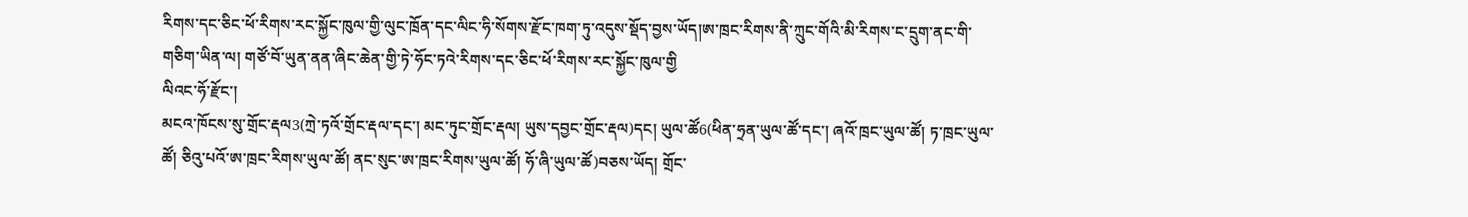རིགས་དང་ཅིང་ཕོ་རིགས་རང་སྐྱོང་ཁུལ་གྱི་ལུང་ཁྲོན་དང་ལིང་ཧི་སོགས་རྫོང་ཁག་ཏུ་འདུས་སྡོད་བྱས་ཡོད།ཨ་ཁྲང་རིགས་ནི་ཀྲུང་གོའི་མི་རིགས་ང་དྲུག་ནང་གི་གཅིག་ཡིན་ལ། གཙོ་བོ་ཡུན་ནན་ཞིང་ཆེན་གྱི་ཏེ་ཧོང་ཏའེ་རིགས་དང་ཅིང་ཕོ་རིགས་རང་སྐྱོང་ཁུལ་གྱི
ལིའང་ཧོ་རྫོང་།
མངའ་ཁོངས་སུ་གྲོང་རྡལ3(ཀྲེ་ཏའོ་གྲོང་རྡལ་དང་། མང་ཏུང་གྲོང་རྡལ། ཡུས་དབྱང་གྲོང་རྡལ)དང། ཡུལ་ཚོ6(ཕིན་ཧྲན་ཡུལ་ཚོ་དང་། ཞའོ་ཁྲང་ཡུལ་ཚོ། ཏ་ཁྲང་ཡུལ་ཚོ། ཅིའུ་པའོ་ཨ་ཁྲང་རིགས་ཡུལ་ཚོ། ནང་སུང་ཨ་ཁྲང་རིགས་ཡུལ་ཚོ། ཧོ་ཞི་ཡུལ་ཚོ)བཅས་ཡོད། གྲོང་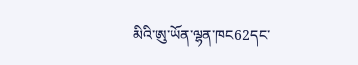མིའི་ཨུ་ཡོན་ལྷན་ཁང62དང་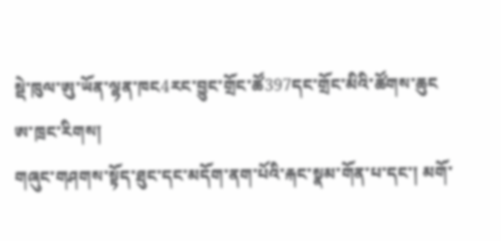སྡེ་ཁུལ་ཨུ་ཡོན་ལྷན་ཁང4རང་བྱུང་གྲོང་ཚོ397དང་གྲོང་མིའི་ཚོགས་ཆུང
ཨ་ཁྲང་རིགས།
གཞུང་གཤགས་སྟོད་ཐུང་དང་མདོག་ནག་པོའི་རྐང་སྣམ་གོན་པ་དང་། མགོ་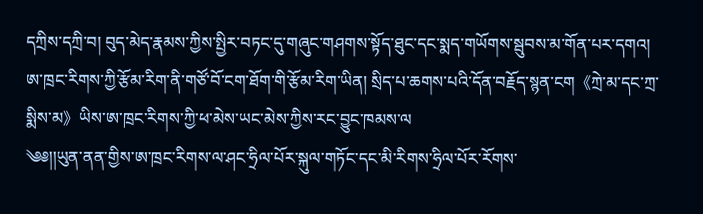དཀྲིས་དཀྲི་བ། བུད་མེད་རྣམས་ཀྱིས་སྤྱིར་བཏང་དུ་གཞུང་གཤགས་སྟོད་ཐུང་དང་སྨད་གཡོགས་སྦུབས་མ་གོན་པར་དགའ། ཨ་ཁྲང་རིགས་ཀྱི་རྩོམ་རིག་ནི་གཙོ་བོ་ངག་ཐོག་གི་རྩོམ་རིག་ཡིན། སྲིད་པ་ཆགས་པའི་དོན་བརྗོད་སྙན་ངག《ཀྲེ་མ་དང་ཀྲ་སྨིས་མ》ཡིས་ཨ་ཁྲང་རིགས་ཀྱི་ཕ་མེས་ཡང་མེས་ཀྱིས་རང་བྱུང་ཁམས་ལ
༄༅།།ཡུན་ནན་གྱིས་ཨ་ཁྲང་རིགས་ལ་ཤང་ཧྲིལ་པོར་སྐུལ་གཏོང་དང་མི་རིགས་ཧྲིལ་པོར་རོགས་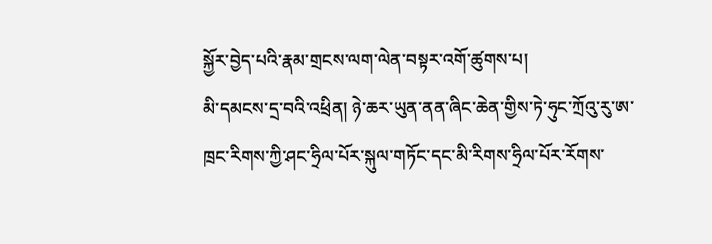སྐྱོར་བྱེད་པའི་རྣམ་གྲངས་ལག་ལེན་བསྟར་འགོ་ཚུགས་པ།
མི་དམངས་དྲ་བའི་འཕྲིན། ཉེ་ཆར་ཡུན་ནན་ཞིང་ཆེན་གྱིས་ཏེ་ཧུང་ཀྲོའུ་རུ་ཨ་ཁྲང་རིགས་ཀྱི་ཤང་ཧྲིལ་པོར་སྐུལ་གཏོང་དང་མི་རིགས་ཧྲིལ་པོར་རོགས་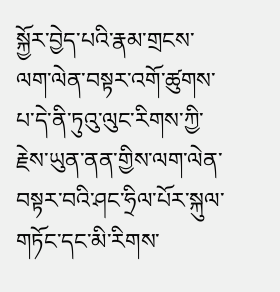སྐྱོར་བྱེད་པའི་རྣམ་གྲངས་ལག་ལེན་བསྟར་འགོ་ཚུགས་པ་དེ་ནི་ཏུའུ་ལུང་རིགས་ཀྱི་རྗེས་ཡུན་ནན་གྱིས་ལག་ལེན་བསྟར་བའི་ཤང་ཧྲིལ་པོར་སྐུལ་གཏོང་དང་མི་རིགས་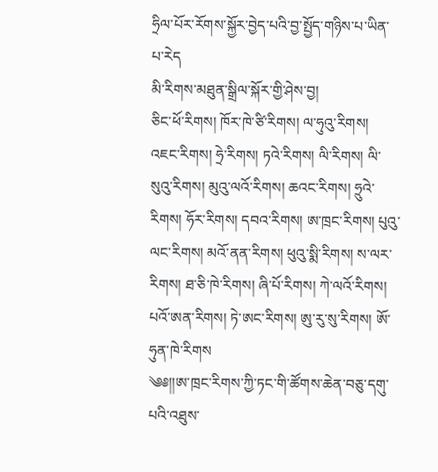ཧྲིལ་པོར་རོགས་སྐྱོར་བྱེད་པའི་བྱ་སྤྱོད་གཉིས་པ་ཡིན་པ་རེད
མི་རིགས་མཐུན་སྒྲིལ་སྐོར་གྱི་ཤེས་བྱ།
ཅིང་ཕོ་རིགས། ཁོར་ཁེ་ཙི་རིགས། ལ་ཧུའུ་རིགས། འཇང་རིགས། ཧྲེ་རིགས། ཏའེ་རིགས། ལི་རིགས། ལི་སུའུ་རིགས། མུའུ་ལའོ་རིགས། ཆའང་རིགས། ཧྲུའེ་རིགས། ཧོར་རིགས། དབའ་རིགས། ཨ་ཁྲང་རིགས། པུའུ་ལང་རིགས། མའོ་ནན་རིགས། ཕུའུ་སྨི་རིགས། ས་ལར་རིགས། ཐ་ཅི་ཁེ་རིགས། ཞི་པོ་རིགས། ཀེ་ལའོ་རིགས། པའོ་ཨན་རིགས། ཏེ་ཨང་རིགས། ཨུ་རུ་སུ་རིགས། ཨོ་ཧུན་ཁེ་རིགས
༄༅།།ཨ་ཁྲང་རིགས་ཀྱི་ཏང་གི་ཚོགས་ཆེན་བཅུ་དགུ་པའི་འཐུས་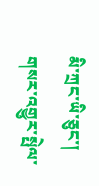མི་ཀྲང་ཡི་ཅུང་།
གསར་འགྱུར་སྤེལ་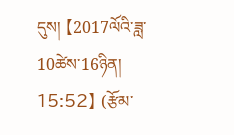དུས། 【2017ལོའི་ཟླ་ 10ཚེས་16ཉིན། 15:52】 (རྩོམ་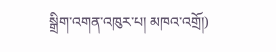སྒྲིག་འགན་འཁུར་པ། མཁའ་འགྲོ།)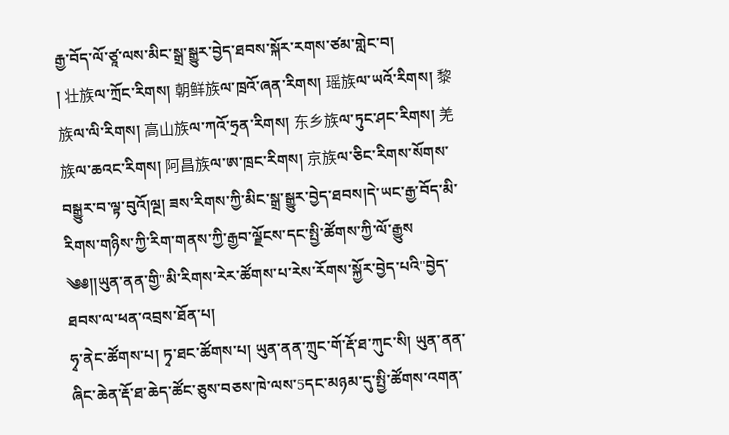རྒྱ་བོད་ལོ་ཙཱ་ལས་མིང་སྒྲ་སྒྱུར་བྱེད་ཐབས་སྐོར་རགས་ཙམ་གླེང་བ།
། 壮族ལ་ཀྲོང་རིགས། 朝鲜族ལ་ཁྲའོ་ཞན་རིགས། 瑶族ལ་ཡའོ་རིགས། 黎族ལ་ལི་རིགས། 高山族ལ་ཀའོ་ཧྲན་རིགས། 东乡族ལ་ཏུང་ཤང་རིགས། 羌族ལ་ཆའང་རིགས། 阿昌族ལ་ཨ་ཁྲང་རིགས། 京族ལ་ཅིང་རིགས་སོགས་བསྒྱུར་བ་ལྟ་བུའོ།ལྔ། ཟས་རིགས་ཀྱི་མིང་སྒྲ་སྒྱུར་བྱེད་ཐབས།དེ་ཡང་རྒྱ་བོད་མི་རིགས་གཉིས་ཀྱི་རིག་གནས་ཀྱི་རྒྱབ་ལྗོངས་དང་སྤྱི་ཚོགས་ཀྱི་ལོ་རྒྱུས
༄༅།།ཡུན་ནན་གྱི"མི་རིགས་རེར་ཚོགས་པ་རེས་རོགས་སྐྱོར་བྱེད་པའི"བྱེད་ཐབས་ལ་ཕན་འབྲས་ཐོན་པ།
ཧྭ་ནེང་ཚོགས་པ། ཏྭ་ཐང་ཚོགས་པ། ཡུན་ནན་ཀྲུང་གོ་རྡོ་ཐ་ཀུང་སི། ཡུན་ནན་ཞིང་ཆེན་རྡོ་ཐ་ཆེད་ཚོང་ཅུས་བཅས་ཁེ་ལས་5དང་མཉམ་དུ་སྤྱི་ཚོགས་འགན་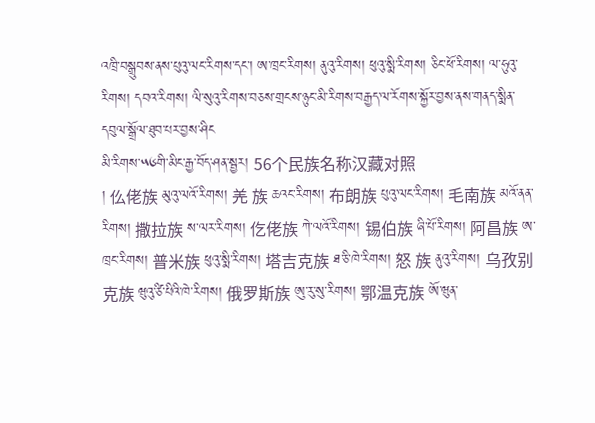འཁྲི་བསྒྲུབས་ནས་པུའུ་ལང་རིགས་དང་། ཨ་ཁྲང་རིགས། ནུའུ་རིགས། ཕུའུ་སྨི་རིགས། ཅིང་ཕོ་རིགས། ལ་ཧུའུ་རིགས། དབའ་རིགས། ལི་སུའུ་རིགས་བཅས་གྲངས་ཉུང་མི་རིགས་བརྒྱད་ལ་རོགས་སྐྱོར་བྱས་ནས་གནད་སྨིན་དབུལ་སྒྲོལ་ཐུབ་པར་བྱས་ཤིང
མི་རིགས་༥༦གི་མིང་རྒྱ་བོད་ཤན་སྦྱར། 56个民族名称汉藏对照
། 仫佬族 མུའུ་ལའོ་རིགས། 羌 族 ཆའང་རིགས། 布朗族 པུའུ་ལང་རིགས། 毛南族 མའོ་ནན་རིགས། 撒拉族 ས་ལར་རིགས། 仡佬族 ཀེ་ལའོ་རིགས། 锡伯族 ཞི་པོ་རིགས། 阿昌族 ཨ་ཁྲང་རིགས། 普米族 ཕུའུ་སྨི་རིགས། 塔吉克族 ཐ་ཅི་ཁེ་རིགས། 怒 族 ནུའུ་རིགས། 乌孜别克族 ཝུའུ་ཙི་པིའི་ཁེ་རིགས། 俄罗斯族 ཨུ་རུ་སུ་རིགས། 鄂温克族 ཨོ་ཝུན་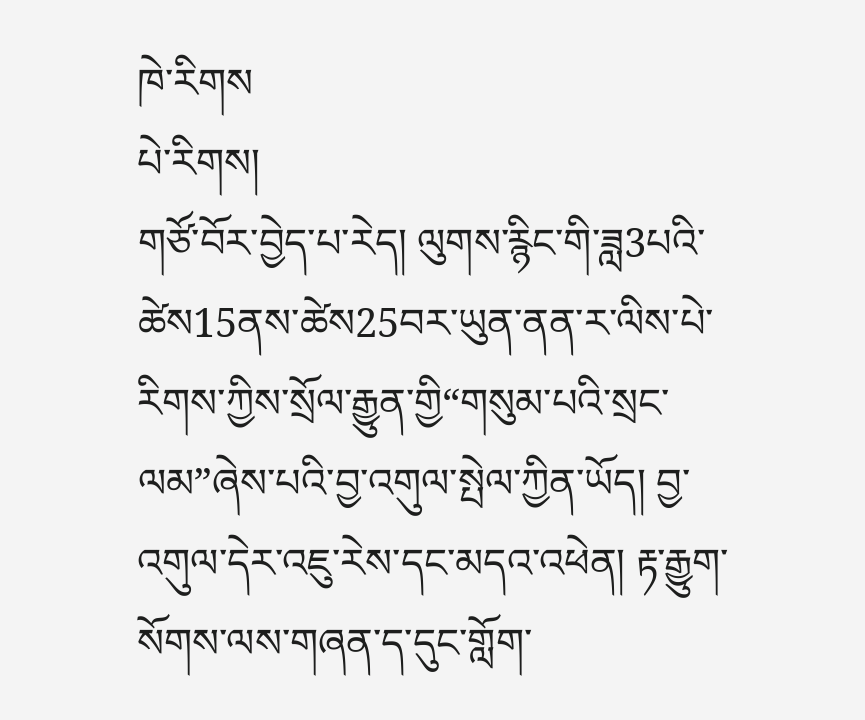ཁེ་རིགས
པེ་རིགས།
གཙོ་བོར་བྱེད་པ་རེད། ལུགས་རྙིང་གི་ཟླ3པའི་ཚེས15ནས་ཚེས25བར་ཡུན་ནན་ར་ལིས་པེ་རིགས་ཀྱིས་སྲོལ་རྒྱུན་གྱི“གསུམ་པའི་སྲང་ལམ”ཞེས་པའི་བྱ་འགུལ་སྤེལ་ཀྱིན་ཡོད། བྱ་འགུལ་དེར་འཇུ་རེས་དང་མདའ་འཕེན། རྟ་རྒྱུག་སོགས་ལས་གཞན་ད་དུང་གློག་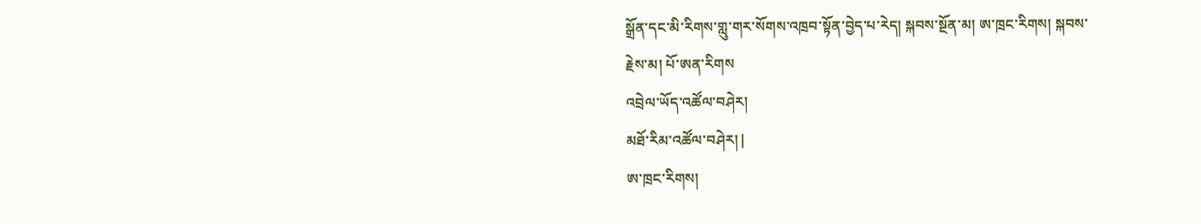སྒྲོན་དང་མི་རིགས་གླུ་གར་སོགས་འཁྲབ་སྟོན་བྱེད་པ་རེད། སྐབས་སྔོན་མ། ཨ་ཁྲང་རིགས། སྐབས་རྗེས་མ། པོ་ཨན་རིགས
འབྲེལ་ཡོད་འཚོལ་བཤེར།
མཐོ་རིམ་འཚོལ་བཤེར། |
ཨ་ཁྲང་རིགས།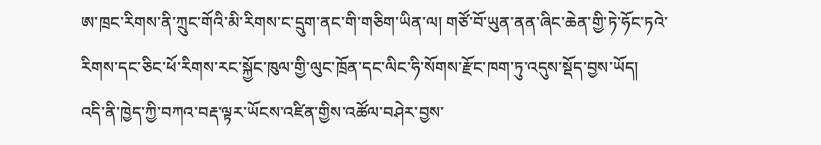ཨ་ཁྲང་རིགས་ནི་ཀྲུང་གོའི་མི་རིགས་ང་དྲུག་ནང་གི་གཅིག་ཡིན་ལ། གཙོ་བོ་ཡུན་ནན་ཞིང་ཆེན་གྱི་ཏེ་ཧོང་ཏའེ་རིགས་དང་ཅིང་ཕོ་རིགས་རང་སྐྱོང་ཁུལ་གྱི་ལུང་ཁྲོན་དང་ལིང་ཧི་སོགས་རྫོང་ཁག་ཏུ་འདུས་སྡོད་བྱས་ཡོད།
འདི་ནི་ཁྱེད་ཀྱི་བཀའ་བརྡ་ལྟར་ཡོངས་འཛིན་གྱིས་འཚོལ་བཤེར་བྱས་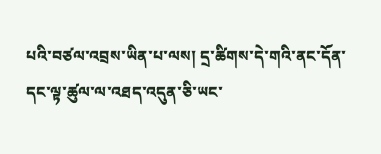པའི་བཙལ་འབྲས་ཡིན་པ་ལས། དྲ་ཚིགས་དེ་གའི་ནང་དོན་དང་ལྟ་ཚུལ་ལ་འཐད་འདུན་ཅི་ཡང་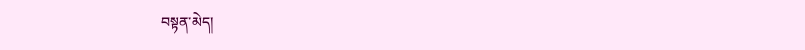བསྟན་མེད།